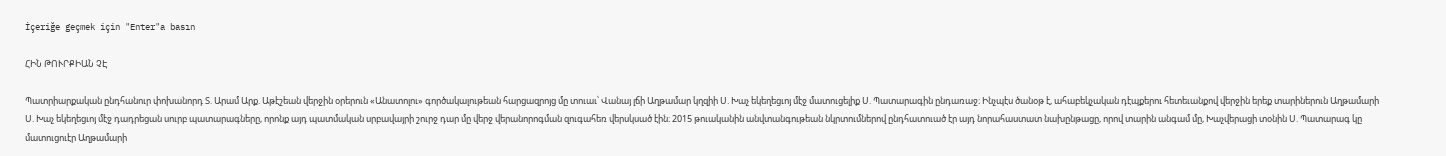İçeriğe geçmek için "Enter"a basın

ՀԻՆ ԹՈՒՐՔԻԱՆ ՉԷ

Պատրիարքական ընդհանուր փոխանորդ Տ. Արամ Արք. Աթէշեան վերջին օրերուն «Անատոլու» գործակալութեան հարցազրոյց մը տուաւ՝ Վանայ լճի Աղթամար կղզիի Ս. Խաչ եկեղեցւոյ մէջ մատուցելիք Ս. Պատարագին ընդառաջ։ Ինչպէս ծանօթ է, ահաբեկչական դէպքերու հետեւանքով վերջին երեք տարիներուն Աղթամարի Ս. Խաչ եկեղեցւոյ մէջ դադրեցան սուրբ պատարագները, որոնք այդ պատմական սրբավայրի շուրջ դար մը վերջ վերանորոգման զուգահեռ վերսկսած էին։ 2015 թուականին անվտանգութեան նկրտումներով ընդհատուած էր այդ նորահաստատ նախընթացը, որով տարին անգամ մը, Խաչվերացի տօնին Ս. Պատարագ կը մատուցուէր Աղթամարի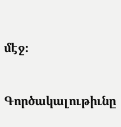մէջ։

Գործակալութիւնը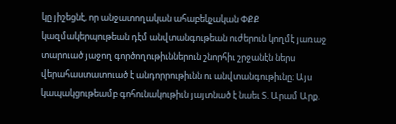կը յիշեցնէ, որ անջատողական ահաբեկչական ՓՔՔ կազմակերպութեան դէմ անվտանգութեան ուժերուն կողմէ յառաջ տարուած յաջող գործողութիւններուն շնորհիւ շրջանէն ներս վերահաստատուած է անդորրութիւնն ու անվտանգութիւնը։ Այս կապակցութեամբ գոհունակութիւն յայտնած է նաեւ Տ. Արամ Արք.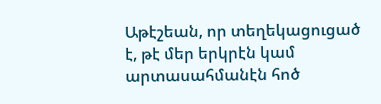Աթէշեան, որ տեղեկացուցած է, թէ մեր երկրէն կամ արտասահմանէն հոծ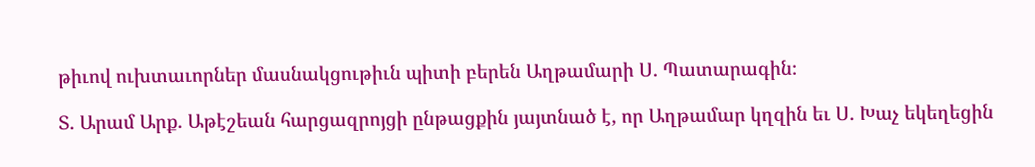թիւով ուխտաւորներ մասնակցութիւն պիտի բերեն Աղթամարի Ս. Պատարագին։

Տ. Արամ Արք. Աթէշեան հարցազրոյցի ընթացքին յայտնած է, որ Աղթամար կղզին եւ Ս. Խաչ եկեղեցին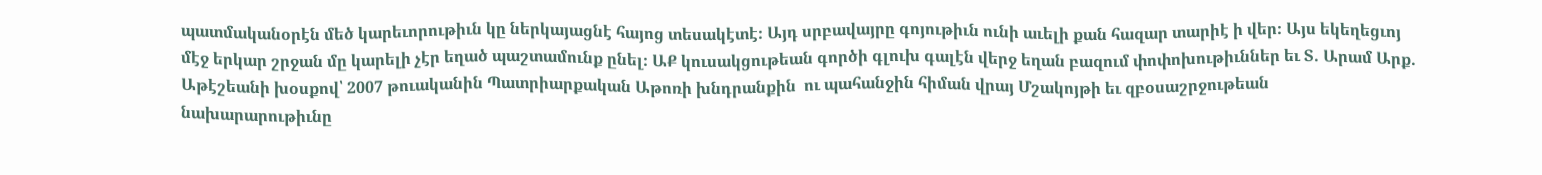պատմականօրէն մեծ կարեւորութիւն կը ներկայացնէ հայոց տեսակէտէ։ Այդ սրբավայրը գոյութիւն ունի աւելի քան հազար տարիէ ի վեր։ Այս եկեղեցւոյ մէջ երկար շրջան մը կարելի չէր եղած պաշտամունք ընել։ ԱՔ կուսակցութեան գործի գլուխ գալէն վերջ եղան բազում փոփոխութիւններ եւ Տ. Արամ Արք. Աթէշեանի խօսքով՝ 2007 թուականին Պատրիարքական Աթոռի խնդրանքին  ու պահանջին հիման վրայ Մշակոյթի եւ զբօսաշրջութեան նախարարութիւնը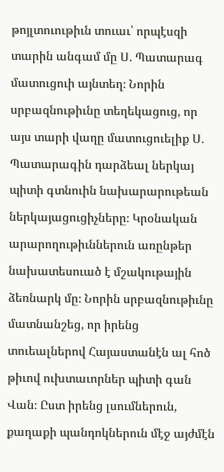թոյլտուութիւն տուաւ՝ որպէսզի տարին անգամ մը Ս. Պատարագ մատուցուի այնտեղ։ Նորին սրբազնութիւնը տեղեկացուց, որ այս տարի վաղը մատուցուելիք Ս. Պատարագին դարձեալ ներկայ պիտի գտնուին նախարարութեան ներկայացուցիչները։ Կրօնական արարողութիւններուն առընթեր նախատեսուած է մշակութային ձեռնարկ մը։ Նորին սրբազնութիւնը մատնանշեց, որ իրենց տուեալներով Հայաստանէն ալ հոծ թիւով ուխտաւորներ պիտի գան Վան։ Ըստ իրենց լսումներուն, քաղաքի պանդոկներուն մէջ այժմէն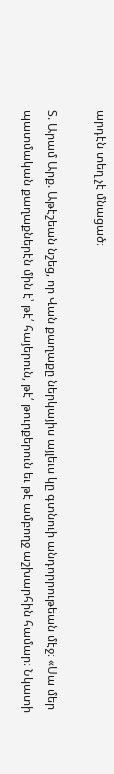արդէն տեղ չէ մնացած։

Տ. Արամ Արք. Աթէշեան նշեց, որ Վան քաղաքը ներկայիս այլեւս կը գտնուի անդորրութեան մէջ։ «Սա մեր պատմական քաղաքներէն մին է՝ թէ՛ հայերուն, թէ՛ թուրքերուն եւ թէ ամբողջ աշխարհին համար։ Նկատի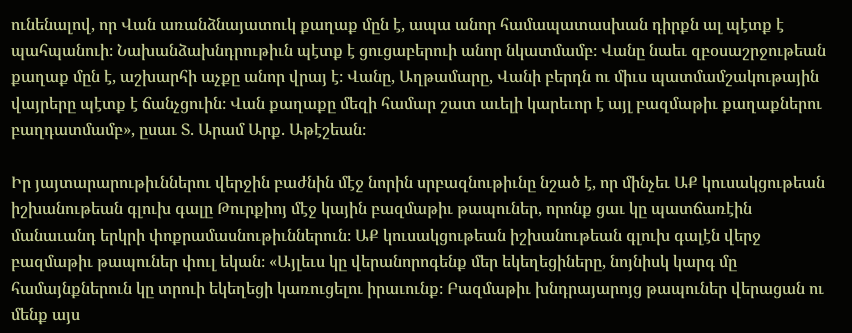ունենալով, որ Վան առանձնայատուկ քաղաք մըն է, ապա անոր համապատասխան դիրքն ալ պէտք է պահպանուի։ Նախանձախնդրութիւն պէտք է ցուցաբերուի անոր նկատմամբ։ Վանը նաեւ զբօսաշրջութեան քաղաք մըն է, աշխարհի աչքը անոր վրայ է։ Վանը, Աղթամարը, Վանի բերդն ու միւս պատմամշակութային վայրերը պէտք է ճանչցուին։ Վան քաղաքը մեզի համար շատ աւելի կարեւոր է այլ բազմաթիւ քաղաքներու բաղդատմամբ», ըսաւ Տ. Արամ Արք. Աթէշեան։

Իր յայտարարութիւններու վերջին բաժնին մէջ նորին սրբազնութիւնը նշած է, որ մինչեւ ԱՔ կուսակցութեան իշխանութեան գլուխ գալը Թուրքիոյ մէջ կային բազմաթիւ թապուներ, որոնք ցաւ կը պատճառէին մանաւանդ երկրի փոքրամասնութիւններուն։ ԱՔ կուսակցութեան իշխանութեան գլուխ գալէն վերջ բազմաթիւ թապուներ փուլ եկան։ «Այլեւս կը վերանորոգենք մեր եկեղեցիները, նոյնիսկ կարգ մը համայնքներուն կը տրուի եկեղեցի կառուցելու իրաւունք։ Բազմաթիւ խնդրայարոյց թապուներ վերացան ու մենք այս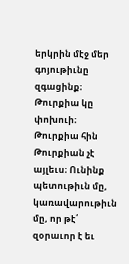երկրին մէջ մեր գոյութիւնը զգացինք։ Թուրքիա կը փոխուի։ Թուրքիա հին Թուրքիան չէ այլեւս։ Ունինք պետութիւն մը, կառավարութիւն մը, որ թէ՛ զօրաւոր է եւ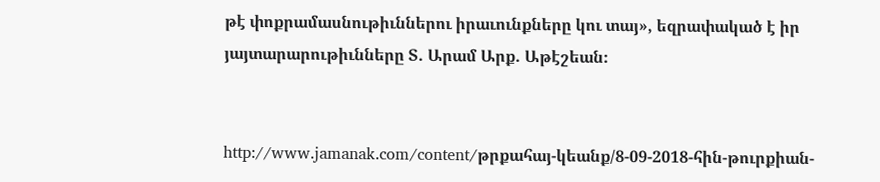թէ փոքրամասնութիւններու իրաւունքները կու տայ», եզրափակած է իր յայտարարութիւնները Տ. Արամ Արք. Աթէշեան։


http://www.jamanak.com/content/թրքահայ-կեանք/8-09-2018-հին-թուրքիան-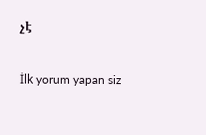չէ

İlk yorum yapan siz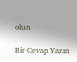olun

Bir Cevap Yazın